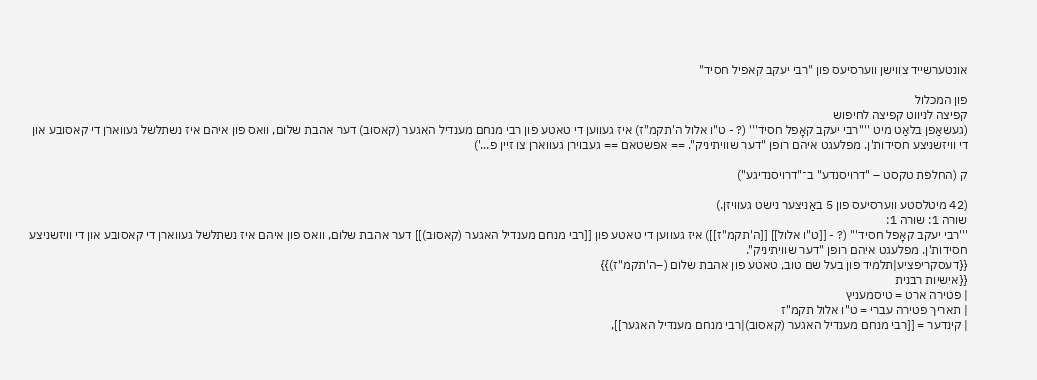אונטערשייד צווישן ווערסיעס פון "רבי יעקב קאפיל חסיד"

פון המכלול
קפיצה לניווט קפיצה לחיפוש
(געשאַפן בלאַט מיט ''''רבי יעקב קאָפל חסיד''' (? - ט"ו אלול ה'תקמ"ז) איז געווען די טאטע פון רבי מנחם מענדיל האגער (קאסוב) דער אהבת שלום, וואס פון איהם איז נשתלשל געווארן די קאסובע און די וויזשניצע חסידות'ן. מפלעגט איהם רופן "דער שוויתיניק". == אפשטאם == געבוירן געווארן צו זיין פ...')

ק (החלפת טקסט – "דרויסנדע" ב־"דרויסנדיגע")

(42 מיטלסטע ווערסיעס פון 5 באַניצער נישט געוויזן.)
שורה 1: שורה 1:
'''רבי יעקב קאָפל חסיד''' (? - [[ט"ו אלול]] [[ה'תקמ"ז]]) איז געווען די טאטע פון [[רבי מנחם מענדיל האגער (קאסוב)]] דער אהבת שלום, וואס פון איהם איז נשתלשל געווארן די קאסובע און די וויזשניצע חסידות'ן. מפלעגט איהם רופן "דער שוויתיניק".
{{דעסקריפציע|תלמיד פון בעל שם טוב, טאטע פון אהבת שלום (–ה'תקמ"ז)}}
{{אישיות רבנית
| פטירה ארט = טיסמעניץ
| תאריך פטירה עברי = ט"ו אלול תקמ"ז
| קינדער = [[רבי מנחם מענדיל האגער (קאסוב)|רבי מנחם מענדיל האגער]],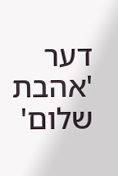דער 'אהבת שלום'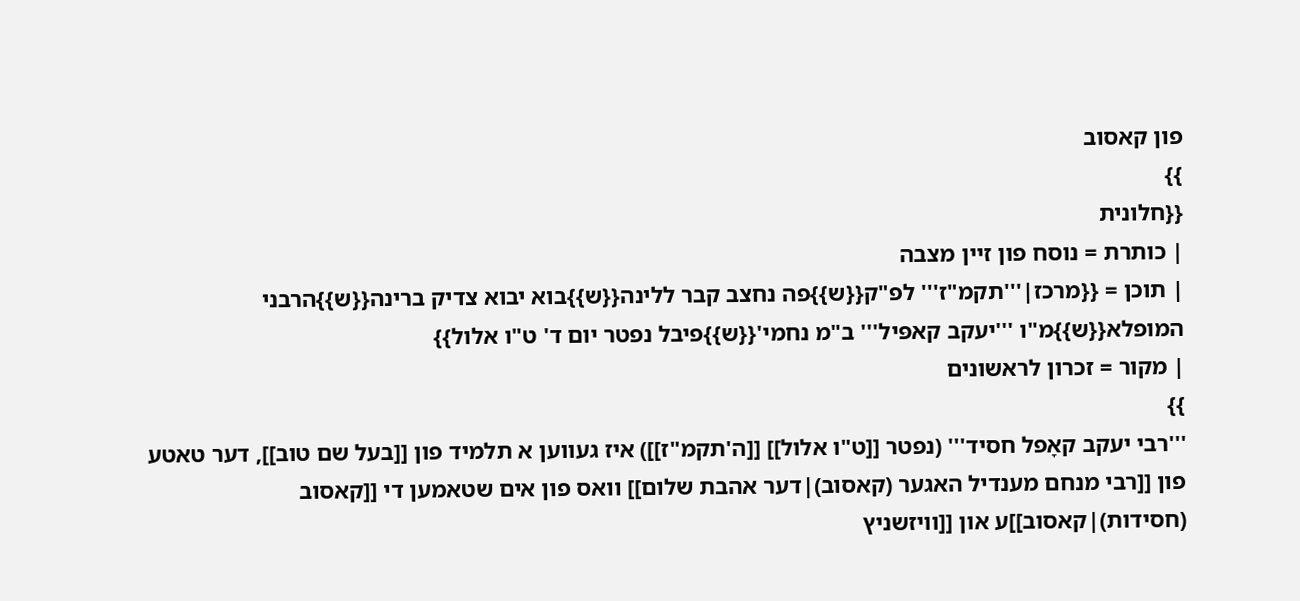פון קאסוב
}}
{{חלונית
| כותרת = נוסח פון זיין מצבה
| תוכן = {{מרכז|'''תקמ"ז''' לפ"ק{{ש}}פה נחצב קבר ללינה{{ש}}בוא יבוא צדיק ברינה{{ש}}הרבני המופלא{{ש}}מ"ו '''יעקב קאפּיל''' ב"מ נחמי'{{ש}}פיבל נפטר יום ד' ט"ו אלול}}
| מקור = זכרון לראשונים
}}
'''רבי יעקב קאָפל חסיד''' (נפטר [[ט"ו אלול]] [[ה'תקמ"ז]]) איז געווען א תלמיד פון [[בעל שם טוב]], דער טאטע פון [[רבי מנחם מענדיל האגער (קאסוב)|דער אהבת שלום]] וואס פון אים שטאמען די [[קאסוב (חסידות)|קאסוב]]ע און [[וויזשניץ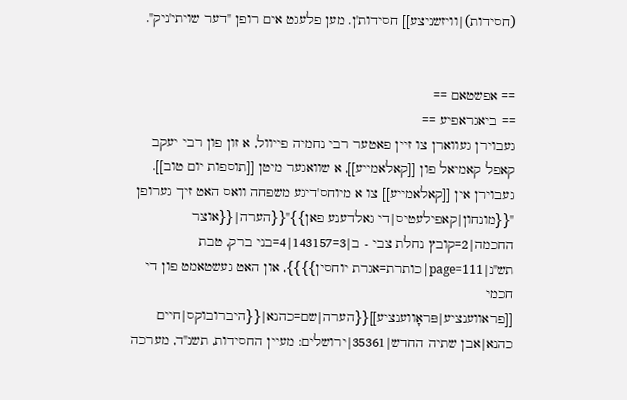(חסידות)|וויזשניצע]] חסידות'ן. מען פלעגט אים רופן "דער שויתי'ניק".


== אפשטאם ==
== ביאגראפיע ==
געבוירן געווארן צו זיין פאטער רבי נחמיה פייוול, א זון פון רבי יעקב קאפל קאמיאל פון [[קאלאמייע]], א שוואגער מיטן [[תוספות יום טוב]].
געבוירן אין [[קאלאמייע]] צו א מיוחס'דיגע משפחה וואס האט זיך גערופן "{{מונחון|קאפילעטיס|די גאלדענע פאן}}"{{הערה|{{אוצר החכמה|2=קובץ נחלת צבי - ב|3=143157|4=בני ברק, טבת תש"נ|page=111|כותרת=אגרת יוחסין}}}}, און האט געשטאמט פון די חכמי [[פראווענציע|פּראָווענציע]]{{הערה|שם=כהנא|{{היברובוקס|חיים כהנא|אבן שתיה החדש|35361|ירושלים: מעיין החסידות, תשנ"ד, מערכה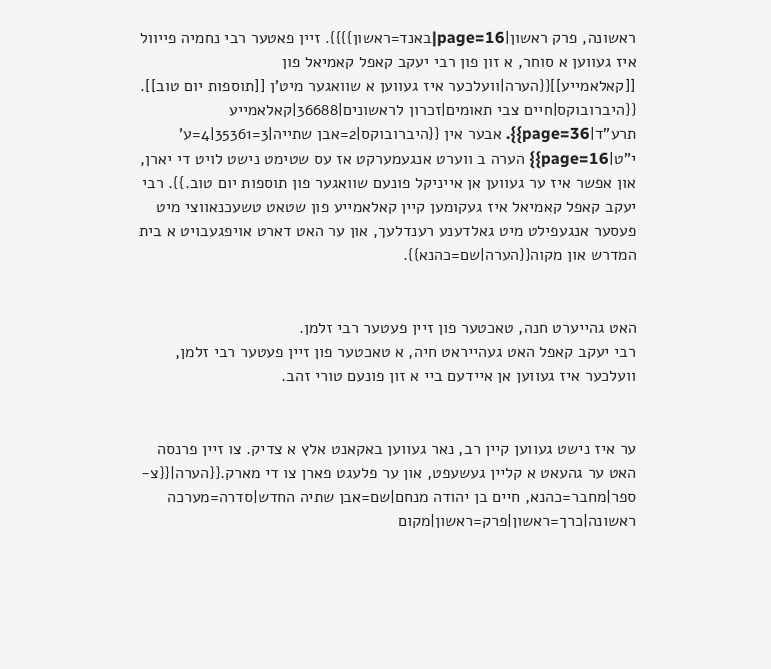ראשונה, פרק ראשון|page=16|באנד=ראשון}}}}. זיין פאטער רבי נחמיה פייוול איז געווען א סוחר, א זון פון רבי יעקב קאפל קאמיאל פון [[קאלאמייע]]{{הערה|וועלכער איז געווען א שוואגער מיט'ן [[תוספות יום טוב]]. {{היברובוקס|חיים צבי תאומים|זכרון לראשונים|36688|קאלאמייע תרע"ד|page=36}}. אבער אין {{היברובוקס|2=אבן שתייה|3=35361|4=ע' י"ט|page=16}} הערה ב ווערט אנגעמערקט אז עס שטימט נישט לויט די יארן, און אפשר איז ער געווען אן אייניקל פונעם שוואגער פון תוספות יום טוב.}}. רבי יעקב קאפל קאמיאל איז געקומען קיין קאלאמייע פון שטאט טשעכנאווצי מיט פעסער אנגעפילט מיט גאלדענע רענדלעך, און ער האט דארט אויפגעבויט א בית המדרש און מקוה{{הערה|שם=כהנא}}.


האט גהייערט חנה, טאכטער פון זיין פעטער רבי זלמן.
רבי יעקב קאפל האט געהייראט חיה, א טאכטער פון זיין פעטער רבי זלמן, וועלכער איז געווען אן איידעם ביי א זון פונעם טורי זהב.


ער איז נישט געווען קיין רב, נאר געווען באקאנט אלץ א צדיק. צו זיין פרנסה האט ער גהעאט א קליין געשעפט, און ער פלעגט פארן צו די מארק.{{הערה|{{צ-ספר|מחבר=כהנא, חיים בן יהודה מנחם|שם=אבן שתיה החדש|סדרה=מערכה ראשונה|כרך=ראשון|פרק=ראשון|מקום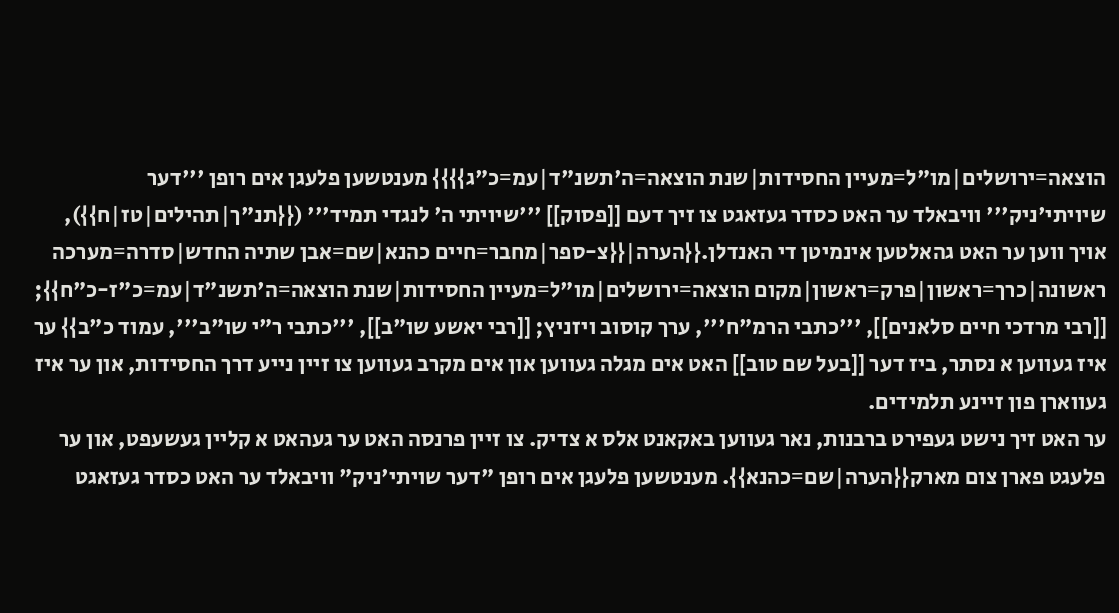הוצאה=ירושלים|מו"ל=מעיין החסידות|שנת הוצאה=ה'תשנ"ד|עמ=כ"ג}}}} מענטשען פלעגן אים רופן '''דער שיויתי'ניק''' וויבאלד ער האט כסדר געזאגט צו זיך דעם [[פסוק]] '''שיויתי ה' לנגדי תמיד''' ({{תנ"ך|תהילים|טז|ח}}), אויך ווען ער האט גהאלטען אינמיטן די האנדלן.{{הערה|{{צ-ספר|מחבר=חיים כהנא|שם=אבן שתיה החדש|סדרה=מערכה ראשונה|כרך=ראשון|פרק=ראשון|מקום הוצאה=ירושלים|מו"ל=מעיין החסידות|שנת הוצאה=ה'תשנ"ד|עמ=כ"ז-כ"ח}}; [[רבי מרדכי חיים סלאנים]], '''כתבי הרמ"ח''', ערך קוסוב ויזניץ; [[רבי יאשע שו"ב]], '''כתבי ר"י שו"ב''', עמוד כ"ב}} ער איז געווען א נסתר, ביז דער [[בעל שם טוב]] האט אים מגלה געווען און אים מקרב געווען צו זיין נייע דרך החסידות, און ער איז געווארן פון זיינע תלמידים.
ער האט זיך נישט געפירט ברבנות, נאר געווען באקאנט אלס א צדיק. צו זיין פרנסה האט ער געהאט א קליין געשעפט, און ער פלעגט פארן צום מארק{{הערה|שם=כהנא}}. מענטשען פלעגן אים רופן "דער שויתי'ניק" וויבאלד ער האט כסדר געזאגט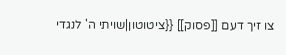צו זיך דעם [[פסוק]] {{ציטוטון|שויתי ה' לנגדי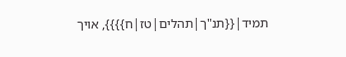תמיד|{{תנ"ך|תהלים|טז|ח}}}}, אויך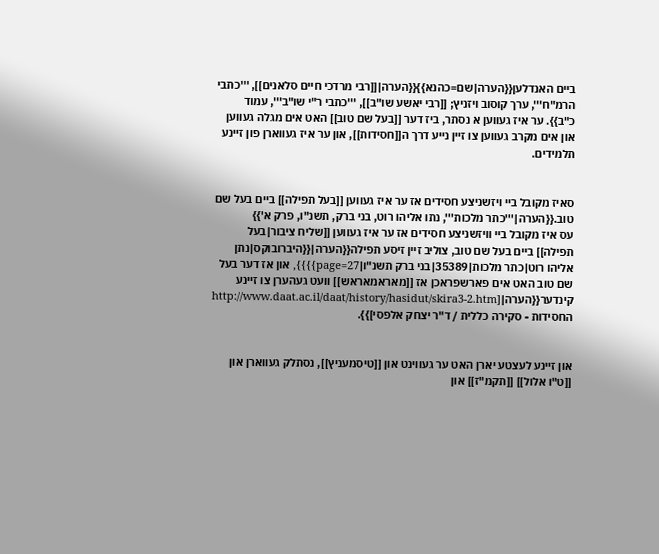ביים האנדלען{{הערה|שם=כהנא}}{{הערה|[[רבי מרדכי חיים סלאנים]], '''כתבי הרמ"ח''', ערך קוסוב ויזניץ; [[רבי יאשע שו"ב]], '''כתבי ר"י שו"ב''', עמוד כ"ב}}. ער איז געווען א נסתר, ביז דער [[בעל שם טוב]] האט אים מגלה געווען און אים מקרב געווען צו זיין נייע דרך ה[[חסידות]], און ער איז געווארן פון זיינע תלמידים.


סאיז מקובל ביי ויזשניצע חסידים אז ער איז געווען [[בעל תפילה]] ביים בעל שם טוב.{{הערה|'''כתר מלכות''', נתו אליהו רוט, בני ברק, תשנ"ו, פרק א'}}
עס איז מקובל ביי וויזשניצע חסידים אז ער איז געווען [[שליח ציבור|בעל תפילה]] ביים בעל שם טוב, צוליב זיין זיסע תפילה{{הערה|{{היברובוקס|נתן אליהו רוט|כתר מלכות|35389|בני ברק תשנ"ו|page=27}}}}, און אז דער בעל שם טוב האט אים פארשפראכן אז [[מאראמאראש]] וועט געהערן צו זיינע קינדער{{הערה|[http://www.daat.ac.il/daat/history/hasidut/skira3-2.htm החסידות - סקירה כללית / ד"ר יצחק אלפסי]}}.


און זיינע לעצטע יארן האט ער געווינט און [[טיסמעניץ]], נסתלק געווארן און [[ט"ו אלול]] [[תקמ"ז]] און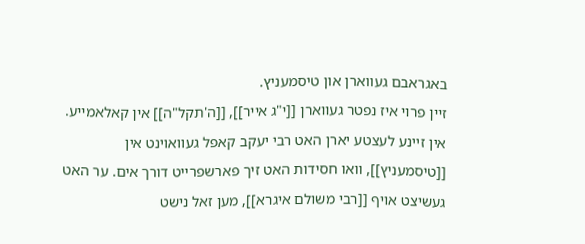באגראבם געווארן און טיסמעניץ.
זיין פרוי איז נפטר געווארן [[י"ג אייר]], [[ה'תקל"ה]] אין קאלאמייע. אין זיינע לעצטע יארן האט רבי יעקב קאפל געוואוינט אין [[טיסמעניץ]], וואו חסידות האט זיך פארשפרייט דורך אים. ער האט געשיצט אויף [[רבי משולם איגרא]], מען זאל נישט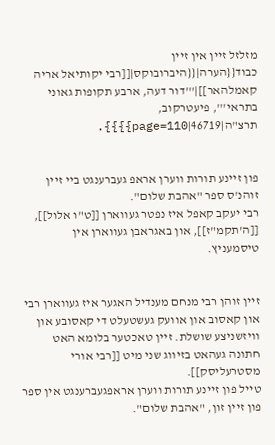מזלזל זיין אין זיין כבוד{{הערה|{{היברובוקס|[[רבי יקותיאל אריה קאמלהאר]]|'''דור דעה, ארבע תקופות גאוני בתראי''', פיעטרקוב, תרצ"ה|46719|page=110}}}}.


פון זיינע תורות ווערן אראפ געברענגט ביי זיין זוהנ'ס ספר "אהבת שלום".
רבי יעקב קאפל איז נפטר געווארן [[ט"ו אלול]], [[ה'תקמ"ז]], און באגראבן געווארן אין טיסמעניץ.


זיין זוהן רבי מנחם מענדיל האגער איז געווארן רבי און קאסוב און אוועק געשטעלט די קאסובע און וויזשניצע שושלת. זיין טאכטער בלומא האט חתונה געהאט בזיווג שני מיט [[רבי אורי מסטרעליסק]].
טייל פון זיינע תורות ווערן אראפגעברענגט אין ספר פון זיין זון, "אהבת שלום".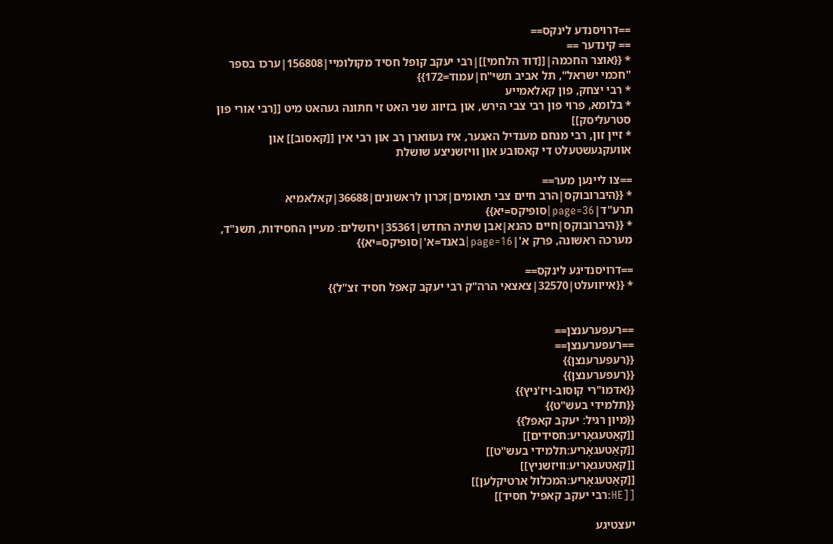==דרויסנדע לינקס==
== קינדער ==
* {{אוצר החכמה|[[דוד הלחמי]]|רבי יעקב קופל חסיד מקולומיי|156808|ערכו בספר "חכמי ישראל", תל אביב תשי"ח|עמוד=172}}
* רבי יצחק, פון קאלאמייע
* בלומא, פרוי פון רבי צבי הירש, און בזיווג שני האט זי חתונה געהאט מיט [[רבי אורי פון סטרעליסק]]
* זיין זון, רבי מנחם מענדיל האגער, איז געווארן רב און רבי אין [[קאסוב]] און אוועקגעשטעלט די קאסובע און וויזשניצע שושלת

==צו ליינען מער==
* {{היברובוקס|הרב חיים צבי תאומים|זכרון לראשונים|36688|קאלאמיא תרע"ד|page=36|סופיקס=יא}}
* {{היברובוקס|חיים כהנא|אבן שתיה החדש|35361|ירושלים: מעיין החסידות, תשנ"ד, מערכה ראשונה, פרק א'|page=16|באנד=א'|סופיקס=יא}}

==דרויסנדיגע לינקס==
* {{אייוועלט|32570|צאצאי הרה"ק רבי יעקב קאפל חסיד זצ"ל}}


==רעפערענצן==
==רעפערענצן==
{{רעפערענצן}}
{{רעפערענצן}}
{{אדמו"רי קוסוב-ויז'ניץ}}
{{תלמידי בעש"ט}}
{{מיון רגיל: יעקב קאפל}}
[[קאַטעגאָריע:חסידים]]
[[קאַטעגאָריע:תלמידי בעש"ט]]
[[קאַטעגאָריע:וויזשניץ]]
[[קאַטעגאָריע:המכלול ארטיקלען]]
[[HE:רבי יעקב קאפיל חסיד]]

יעצטיגע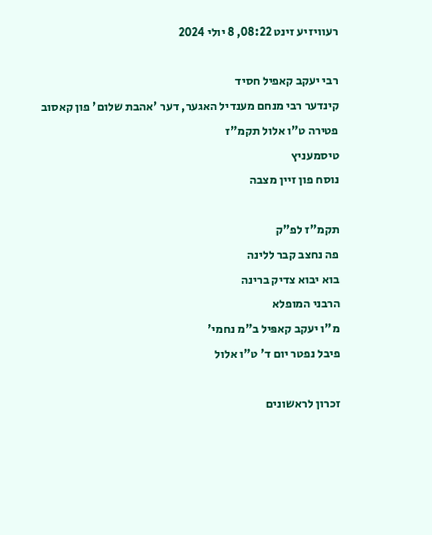רעוויזיע זינט 08:22, 8 יולי 2024

רבי יעקב קאפיל חסיד
קינדער רבי מנחם מענדיל האגער, דער 'אהבת שלום' פון קאסוב
פטירה ט"ו אלול תקמ"ז
טיסמעניץ
נוסח פון זיין מצבה

תקמ"ז לפ"ק
פה נחצב קבר ללינה
בוא יבוא צדיק ברינה
הרבני המופלא
מ"ו יעקב קאפּיל ב"מ נחמי'
פיבל נפטר יום ד' ט"ו אלול

זכרון לראשונים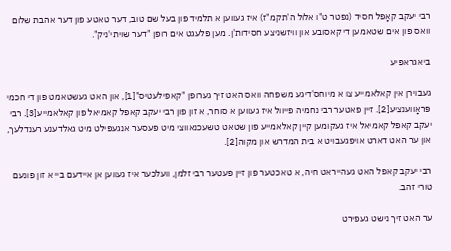רבי יעקב קאָפל חסיד (נפטר ט"ו אלול ה'תקמ"ז) איז געווען א תלמיד פון בעל שם טוב, דער טאטע פון דער אהבת שלום וואס פון אים שטאמען די קאסובע און וויזשניצע חסידות'ן. מען פלעגט אים רופן "דער שויתי'ניק".

ביאגראפיע

געבוירן אין קאלאמייע צו א מיוחס'דיגע משפחה וואס האט זיך גערופן "קאפילעטיס"[1], און האט געשטאמט פון די חכמי פּראָווענציע[2]. זיין פאטער רבי נחמיה פייוול איז געווען א סוחר, א זון פון רבי יעקב קאפל קאמיאל פון קאלאמייע[3]. רבי יעקב קאפל קאמיאל איז געקומען קיין קאלאמייע פון שטאט טשעכנאווצי מיט פעסער אנגעפילט מיט גאלדענע רענדלעך, און ער האט דארט אויפגעבויט א בית המדרש און מקוה[2].

רבי יעקב קאפל האט געהייראט חיה, א טאכטער פון זיין פעטער רבי זלמן, וועלכער איז געווען אן איידעם ביי א זון פונעם טורי זהב.

ער האט זיך נישט געפירט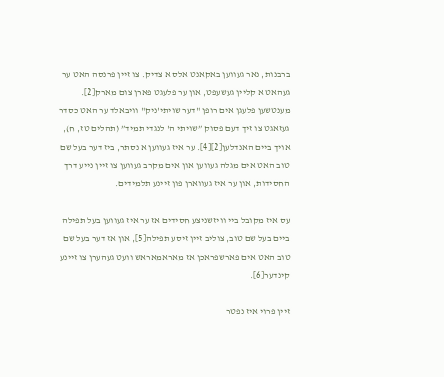ברבנות, נאר געווען באקאנט אלס א צדיק. צו זיין פרנסה האט ער געהאט א קליין געשעפט, און ער פלעגט פארן צום מארק[2]. מענטשען פלעגן אים רופן "דער שויתי'ניק" וויבאלד ער האט כסדר געזאגט צו זיך דעם פסוק ”שויתי ה' לנגדי תמיד” (תהלים טז, ח), אויך ביים האנדלען[2][4]. ער איז געווען א נסתר, ביז דער בעל שם טוב האט אים מגלה געווען און אים מקרב געווען צו זיין נייע דרך החסידות, און ער איז געווארן פון זיינע תלמידים.

עס איז מקובל ביי וויזשניצע חסידים אז ער איז געווען בעל תפילה ביים בעל שם טוב, צוליב זיין זיסע תפילה[5], און אז דער בעל שם טוב האט אים פארשפראכן אז מאראמאראש וועט געהערן צו זיינע קינדער[6].

זיין פרוי איז נפטר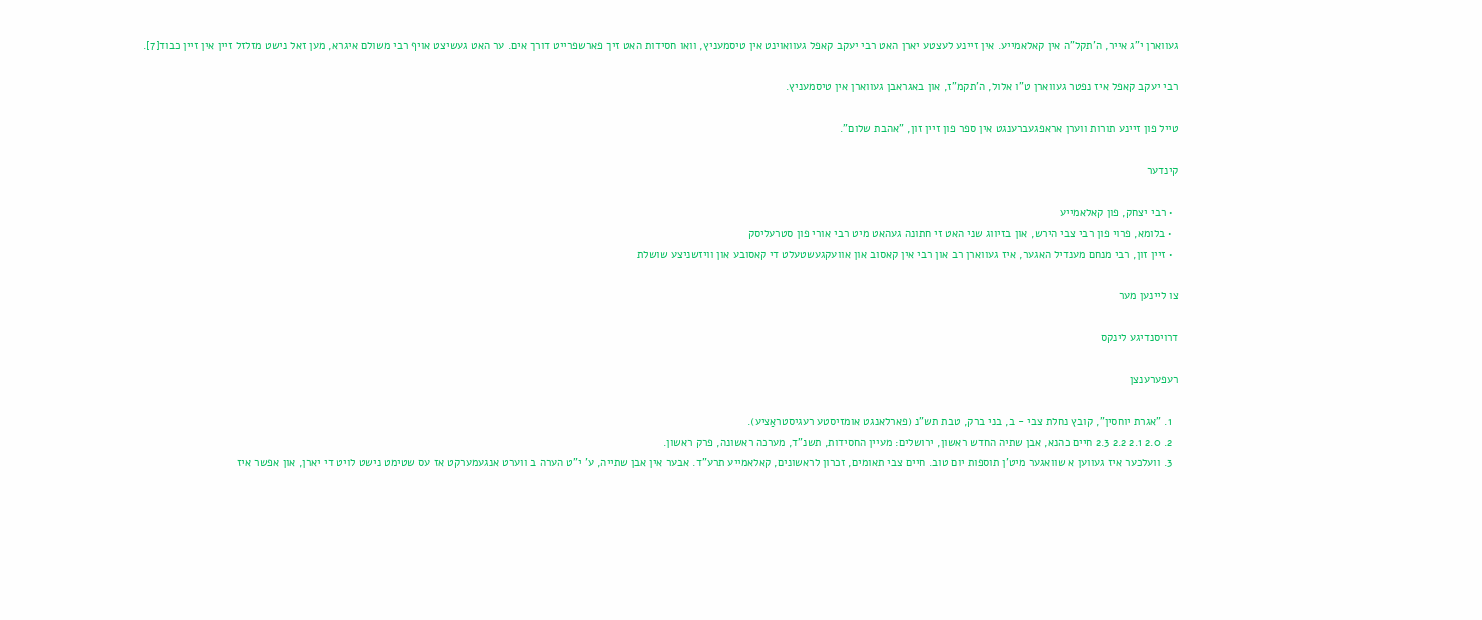געווארן י"ג אייר, ה'תקל"ה אין קאלאמייע. אין זיינע לעצטע יארן האט רבי יעקב קאפל געוואוינט אין טיסמעניץ, וואו חסידות האט זיך פארשפרייט דורך אים. ער האט געשיצט אויף רבי משולם איגרא, מען זאל נישט מזלזל זיין אין זיין כבוד[7].

רבי יעקב קאפל איז נפטר געווארן ט"ו אלול, ה'תקמ"ז, און באגראבן געווארן אין טיסמעניץ.

טייל פון זיינע תורות ווערן אראפגעברענגט אין ספר פון זיין זון, "אהבת שלום".

קינדער

  • רבי יצחק, פון קאלאמייע
  • בלומא, פרוי פון רבי צבי הירש, און בזיווג שני האט זי חתונה געהאט מיט רבי אורי פון סטרעליסק
  • זיין זון, רבי מנחם מענדיל האגער, איז געווארן רב און רבי אין קאסוב און אוועקגעשטעלט די קאסובע און וויזשניצע שושלת

צו ליינען מער

דרויסנדיגע לינקס

רעפערענצן

  1. "אגרת יוחסין", קובץ נחלת צבי - ב, בני ברק, טבת תש"נ (פארלאנגט אומזיסטע רעגיסטראַציע).
  2. 2.0 2.1 2.2 2.3 חיים כהנא, אבן שתיה החדש ראשון, ירושלים: מעיין החסידות, תשנ"ד, מערכה ראשונה, פרק ראשון.
  3. וועלכער איז געווען א שוואגער מיט'ן תוספות יום טוב. חיים צבי תאומים, זכרון לראשונים, קאלאמייע תרע"ד. אבער אין אבן שתייה, ע' י"ט הערה ב ווערט אנגעמערקט אז עס שטימט נישט לויט די יארן, און אפשר איז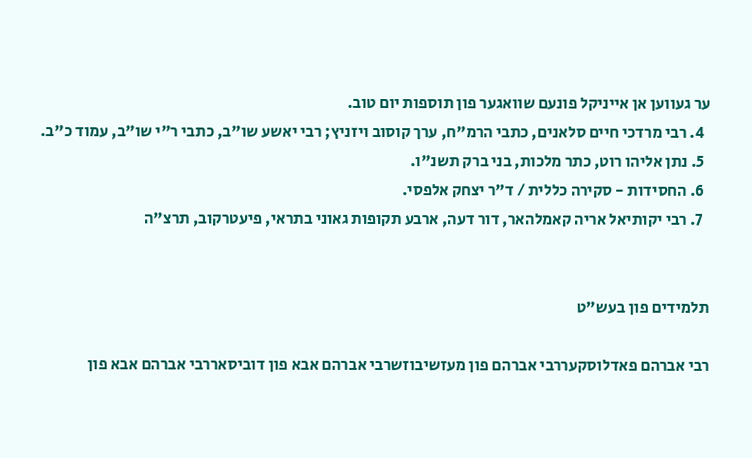ער געווען אן אייניקל פונעם שוואגער פון תוספות יום טוב.
  4. רבי מרדכי חיים סלאנים, כתבי הרמ"ח, ערך קוסוב ויזניץ; רבי יאשע שו"ב, כתבי ר"י שו"ב, עמוד כ"ב.
  5. נתן אליהו רוט, כתר מלכות, בני ברק תשנ"ו.
  6. החסידות - סקירה כללית / ד"ר יצחק אלפסי.
  7. רבי יקותיאל אריה קאמלהאר, דור דעה, ארבע תקופות גאוני בתראי, פיעטרקוב, תרצ"ה


תלמידים פון בעש"ט

רבי אברהם פאדלוסקעררבי אברהם פון מעזשיבוזשרבי אברהם אבא פון דוביסאררבי אברהם אבא פון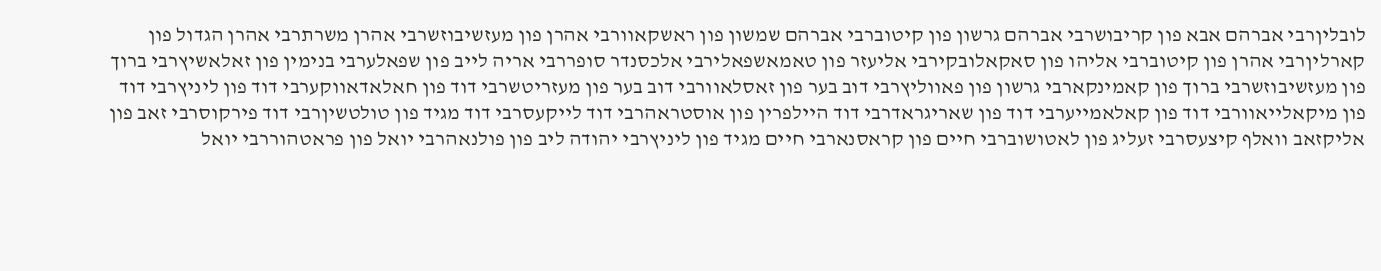לובליןרבי אברהם אבא פון קריבושרבי אברהם גרשון פון קיטוברבי אברהם שמשון פון ראשקאוורבי אהרן פון מעזשיבוזשרבי אהרן משרתרבי אהרן הגדול פון קארליןרבי אהרן פון קיטוברבי אליהו פון סאקאלובקירבי אליעזר פון טאמאשפאלירבי אלכסנדר סופררבי אריה לייב פון שפאלערבי בנימין פון זאלאשיץרבי ברוך פון מעזשיבוזשרבי ברוך פון קאמינקארבי גרשון פון פאווליץרבי דוב בער פון זאסלאוורבי דוב בער פון מעזריטשרבי דוד פון חאלאדאווקערבי דוד פון ליניץרבי דוד פון מיקאלייאוורבי דוד פון קאלאמייערבי דוד פון שאריגראדרבי דוד היילפרין פון אוסטראהרבי דוד לייקעסרבי דוד מגיד פון טולטשיןרבי דוד פירקוסרבי זאב פון אליקזאב וואלף קיצעסרבי זעליג פון לאטושוברבי חיים פון קראסנארבי חיים מגיד פון ליניץרבי יהודה ליב פון פולנאהרבי יואל פון פראטהוררבי יואל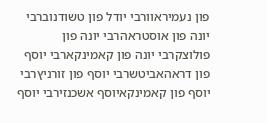פון נעמיראוורבי יודל פון טשודנוברבי יונה פון אוסטראהרבי יונה פון פולוצקרבי יונה פון קאמינקארבי יוסף פון דראהאביטשרבי יוסף פון זורניץרבי יוסף פון קאמינקאיוסף אשכנזירבי יוסף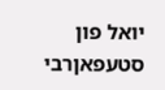יואל פון סטעפאןרבי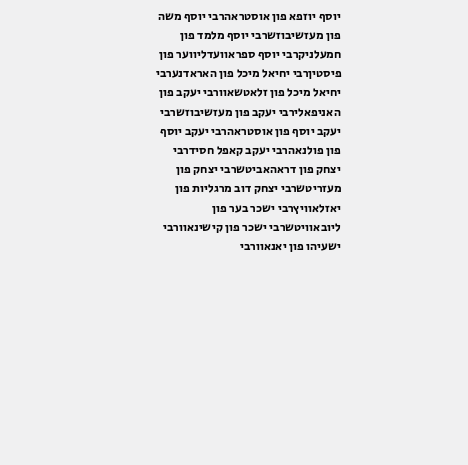יוסף יוזפא פון אוסטראהרבי יוסף משה פון מעזשיבוזשרבי יוסף מלמד פון חמעלניקרבי יוסף ספראוועדליווער פון פיסטיןרבי יחיאל מיכל פון האראדנערבי יחיאל מיכל פון זלאטשאוורבי יעקב פון האניפאלירבי יעקב פון מעזשיבוזשרבי יעקב יוסף פון אוסטראהרבי יעקב יוסף פון פולנאהרבי יעקב קאפל חסידרבי יצחק פון דראהאביטשרבי יצחק פון מעזריטשרבי יצחק דוב מרגליות פון יאזלאוויץרבי ישכר בער פון ליובאוויטשרבי ישכר פון קישינאוורבי ישעיהו פון יאנאוורבי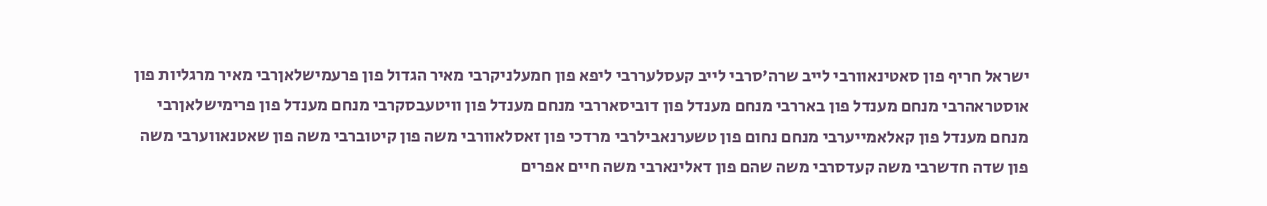ישראל חריף פון סאטינאוורבי לייב שרה'סרבי לייב קעסלעררבי ליפא פון חמעלניקרבי מאיר הגדול פון פרעמישלאןרבי מאיר מרגליות פון אוסטראהרבי מנחם מענדל פון באררבי מנחם מענדל פון דוביסאררבי מנחם מענדל פון וויטעבסקרבי מנחם מענדל פון פרימישלאןרבי מנחם מענדל פון קאלאמייערבי מנחם נחום פון טשערנאבילרבי מרדכי פון זאסלאוורבי משה פון קיטוברבי משה פון שאטנאווערבי משה פון שדה חדשרבי משה קעדסרבי משה שהם פון דאלינארבי משה חיים אפרים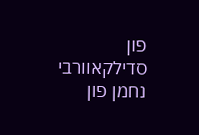פון סדילקאוורבי נחמן פון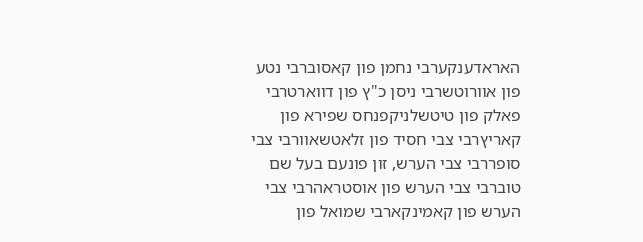האראדענקערבי נחמן פון קאסוברבי נטע פון אוורוטשרבי ניסן כ"ץ פון דווארטרבי פאלק פון טיטשלניקפנחס שפירא פון קאריץרבי צבי חסיד פון זלאטשאוורבי צבי סופררבי צבי הערש, זון פונעם בעל שם טוברבי צבי הערש פון אוסטראהרבי צבי הערש פון קאמינקארבי שמואל פון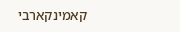קאמינקארבי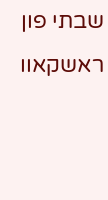שבתי פון ראשקאוו